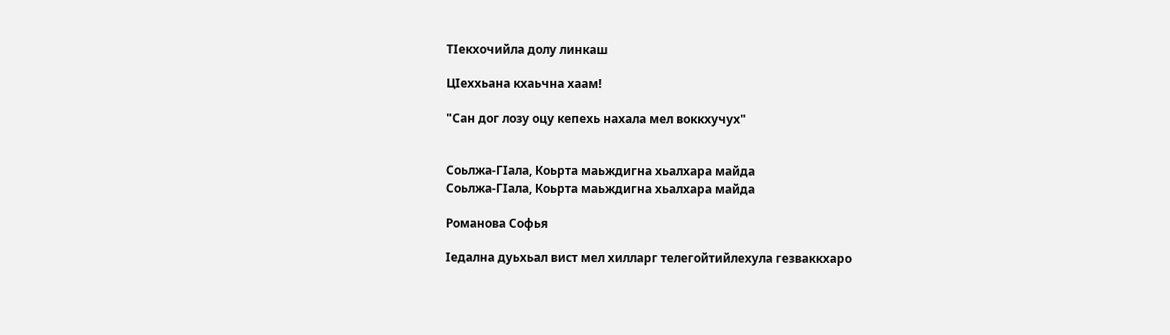ТIекхочийла долу линкаш

ЦIеххьана кхаьчна хаам!

"Сан дог лозу оцу кепехь нахала мел воккхучух"


Соьлжа-ГIала, Коьрта маьждигна хьалхара майда
Соьлжа-ГIала, Коьрта маьждигна хьалхара майда

Романова Софья

Iедална дуьхьал вист мел хилларг телегойтийлехула гезваккхаро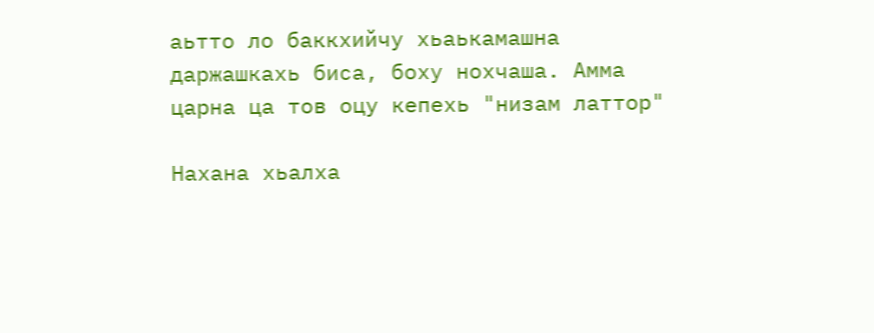аьтто ло баккхийчу хьаькамашна даржашкахь биса, боху нохчаша. Амма царна ца тов оцу кепехь "низам латтор"

Нахана хьалха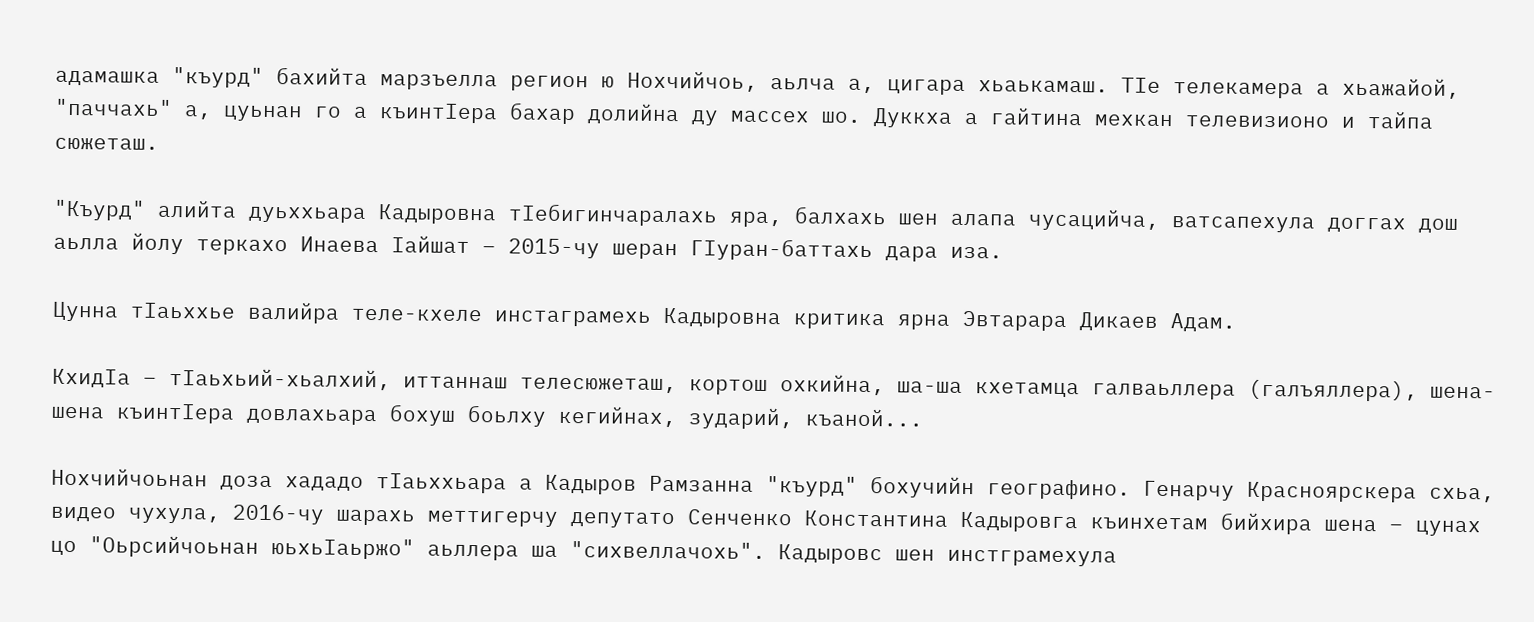адамашка "къурд" бахийта марзъелла регион ю Нохчийчоь, аьлча а, цигара хьаькамаш. ТIе телекамера а хьажайой, "паччахь" а, цуьнан го а къинтIера бахар долийна ду массех шо. Дуккха а гайтина мехкан телевизионо и тайпа сюжеташ.

"Къурд" алийта дуьххьара Кадыровна тIебигинчаралахь яра, балхахь шен алапа чусацийча, ватсапехула доггах дош аьлла йолу теркахо Инаева Iайшат – 2015-чу шеран ГIуран-баттахь дара иза.

Цунна тIаьххье валийра теле-кхеле инстаграмехь Кадыровна критика ярна Эвтарара Дикаев Адам.

КхидIа – тIаьхьий-хьалхий, иттаннаш телесюжеташ, кортош охкийна, ша-ша кхетамца галваьллера (галъяллера), шена-шена къинтIера довлахьара бохуш боьлху кегийнах, зударий, къаной...

Нохчийчоьнан доза хададо тIаьххьара а Кадыров Рамзанна "къурд" бохучийн географино. Генарчу Красноярскера схьа, видео чухула, 2016-чу шарахь меттигерчу депутато Сенченко Константина Кадыровга къинхетам бийхира шена – цунах цо "Оьрсийчоьнан юьхьIаьржо" аьллера ша "сихвеллачохь". Кадыровс шен инстграмехула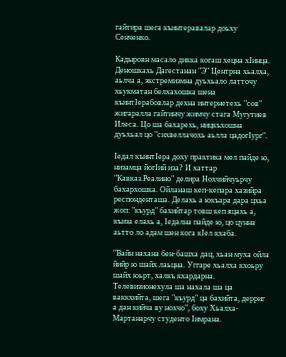гайтира шега къинтеравалар доьху Сенченко.

Кадыровн масало дикка когаш хецна хIинца. Деношкахь Дагестанан "Э" Центрна хьалха, аьлча а, экстремизмна дуьхьало латточу хьукматан белхахошка шена къинтIерабовлар дехна интернетехь "сов" жигаралла гайтинчу жимчу стага Мугутиев Илеса. Цо ша бахарехь, ницкъхошна дуьхьал цо "сихвеллачохь аьлла цадогIург".

Iедал къинтIера доху практика мел пайде ю, низамца йогIий иза? И хаттар "Кавказ.Реалино" делира Нохчийчуьрчу бахархошка. Ойланаш кеп-кепара хазийра респонденташа. Делахь а юкъара дара цхьа жоп: "къурд" бахийтар товш кеп яцахь а, къиза елахь а, Iедална пайде ю, цо цунна аьтто ло адам шен кога кIел кхаба.

"Вайн нахана бен-башха дац, хьан муха ойла йийр ю шайх лаьцна. Уггаре хьалха кхоьру шайх юьрт, халкъ кхардарна. Телевизионехула ша нахала ша ца ваккхийта, шега "къурд" ца бахийта, дерриг а дан кийча ву нохчо", боху Хьалха-Мартанарчу студенто Iимрана.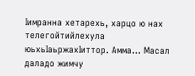Iимранна хетарехь, харцо ю нах телегойтийлехула юьхьIаьржахIиттор. Амма… Масал даладо жимчу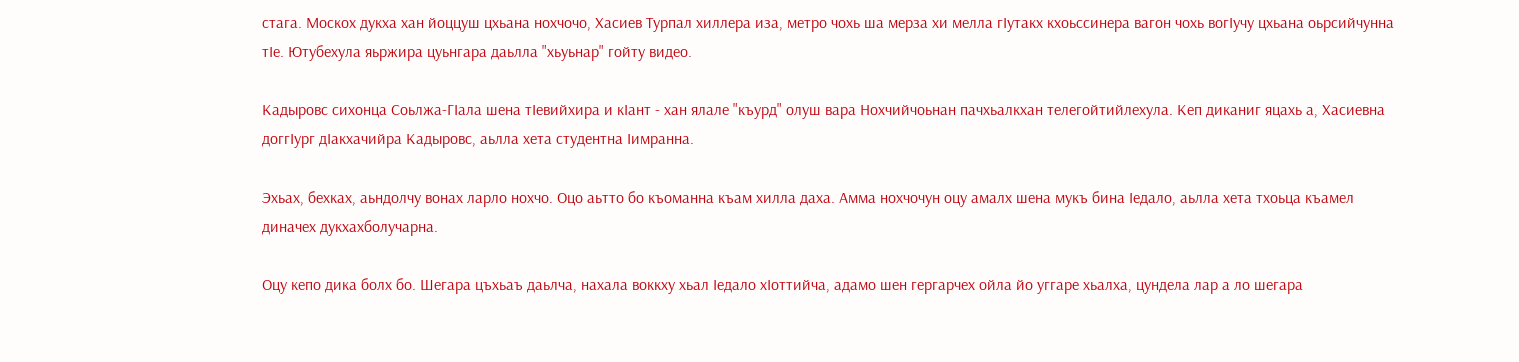стага. Москох дукха хан йоццуш цхьана нохчочо, Хасиев Турпал хиллера иза, метро чохь ша мерза хи мелла гIутакх кхоьссинера вагон чохь вогIучу цхьана оьрсийчунна тIе. Ютубехула яьржира цуьнгара даьлла "хьуьнар" гойту видео.

Кадыровс сихонца Соьлжа-ГIала шена тIевийхира и кIант - хан ялале "къурд" олуш вара Нохчийчоьнан пачхьалкхан телегойтийлехула. Кеп диканиг яцахь а, Хасиевна доггIург дIакхачийра Кадыровс, аьлла хета студентна Iимранна.

Эхьах, бехках, аьндолчу вонах ларло нохчо. Оцо аьтто бо къоманна къам хилла даха. Амма нохчочун оцу амалх шена мукъ бина Iедало, аьлла хета тхоьца къамел диначех дукхахболучарна.

Оцу кепо дика болх бо. Шегара цъхьаъ даьлча, нахала воккху хьал Iедало хIоттийча, адамо шен гергарчех ойла йо уггаре хьалха, цундела лар а ло шегара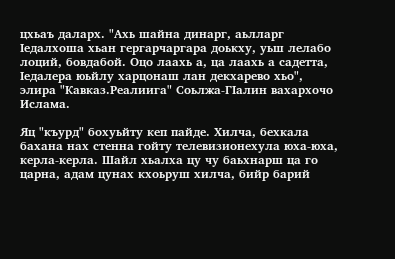цхьаъ даларх. "Ахь шайна динарг, аьлларг Iедалхоша хьан гергарчаргара доькху, уьш лелабо лоций, бовдабой. Оцо лаахь а, ца лаахь а садетта, Iедалера юьйлу харцонаш лан декхарево хьо", элира "Кавказ.Реалиига" Соьлжа-ГIалин вахархочо Ислама.

Яц "къурд" бохуьйту кеп пайде. Хилча, бехкала бахана нах стенна гойту телевизионехула юха-юха, керла-керла. Шайл хьалха цу чу баьхнарш ца го царна, адам цунах кхоьруш хилча, бийр барий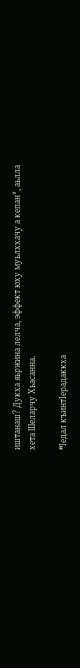иштанаш? Дукха яьржина лелча, эффект юху муьлххачу а кепан", аьлла хета Шеларчу Хьасанна.

"Iедал къинтIерадаккха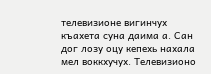телевизионе вигинчух къахета суна даима а. Сан дог лозу оцу кепехь нахала мел воккхучух. Телевизионо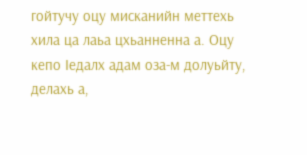гойтучу оцу мисканийн меттехь хила ца лаьа цхьанненна а. Оцу кепо Iедалх адам оза-м долуьйту, делахь а,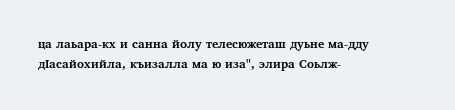ца лаьара-кх и санна йолу телесюжеташ дуьне ма-дду дIасайохийла, къизалла ма ю иза", элира Соьлж-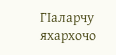ГIаларчу яхархочо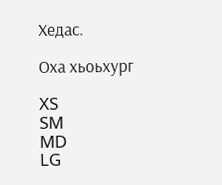Хедас.

Оха хьоьхург

XS
SM
MD
LG